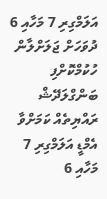އަލަމްގިރި 7 މަހާއި 6 ދުވަހަށް ޖަލަށްލާން ހުކުމްކޮށްފި
ބަންގްލަދޭޝް ރައްޔިތެއް ކަމަށްވާ އެމްޑީ އަލަމްގިރި 7 މަހާއި 6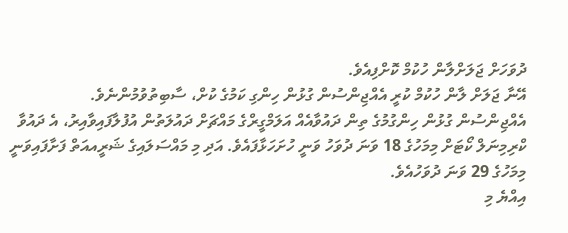ދުވަހަށް ޖަލަށްލާން ހުކުމް ކޮށްފިއެވެ.
އޭނާ ޖަލަށް ލާން ހުކުމް ކުރީ އެއްޖިންސުން ގުޅުން ހިންގި ކަމުގެ ކުށް، ސާބިތުވުމުންނެވެ.
އެއްޖިންސުން ގުޅުން ހިންގުމުގެ ތިން ދައުވާއެއް އަލަމްގީރްގެ މައްޗަށް ދައުލަތުން އުފުލާފައިވާއިރު، އެ ދައުވާ ކްރިމިނަލް ކޯޓަށް މިމަހުގެ 18 ވަނަ ދުވަހު ވަނީ ހުށަހަޅާފައެވެ. އަދި މި މައްސަލައިގެ ޝަރީއއަތް ފަށާފައިވަނީ މިމަހުގެ 29 ވަނަ ދުވަހުއެވެ.
އިއްޔެ މި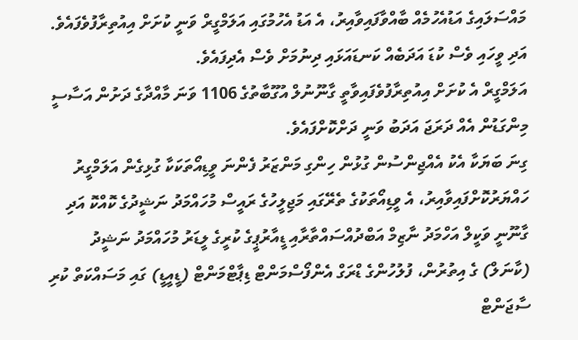މައްސަލައިގެ އަޑުއެހުމެއް ބާއްވާފައިވާއިރު، އެ އަޑު އެހުމުގައި އަލަމްގީރް ވަނީ ކުށަށް އިއުތިރާފުވެފައެވެ. އަދި ވީހައި ވެސް ކުޑަ އަދަބެއް ކަނޑައަޅައި ދިނުމަށް ވެސް އެދިފައެވެ.
އަލަމްގީރް އެ ކުށަށް އިއުތިރާފުވެފައިވާތީ ގާނޫނުލް އުގޫބާތުގެ 1106 ވަނަ މާއްދާގެ ދަށުން އަސާސީ މިންގަޑުން އެއް ދަރަޖަ އަދަބު ވަނީ ދަށްކޮށްފައެވެ.
ގިނަ ބަޔަކާ އެކު އެއްޖިންސުން ގުޅުން ހިންގި މަންޒަރު ފެންނަ ވީޑިއޯތަކަކާ ގުޅިގެން އަލަމްގީރު ހައްޔަރުކޮށްފައިވާއިރު، އެ ވީޑިއޯތަކުގެ ތެރޭގައި މަޖިލީހުގެ ރައީސް މުހައްމަދު ނަޝީދުގެ ކޮއްކޮ އަދި ގާނޫނީ ވަކީލް އަހްމަދު ނާޒިމް އަބްދުއްސައްތާރާއި ޑީއާރުޕީގެ ކުރީގެ ލީޑަރު މުހައްމަދު ނަޝީދު (ކާނަލް) ގެ އިތުރުން، ފުލުހުންގެ ޑްރަގް އެންފޯސްމަންޓް ޑިޕާޓްމަންޓް (ޑީއީޑީ) ގައި މަސައްކަތް ކުރި ސާޖަންޓް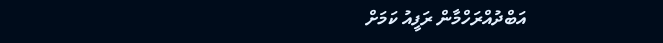އަބްދުއްރަހްމާން ރަފީއު ކަމަށް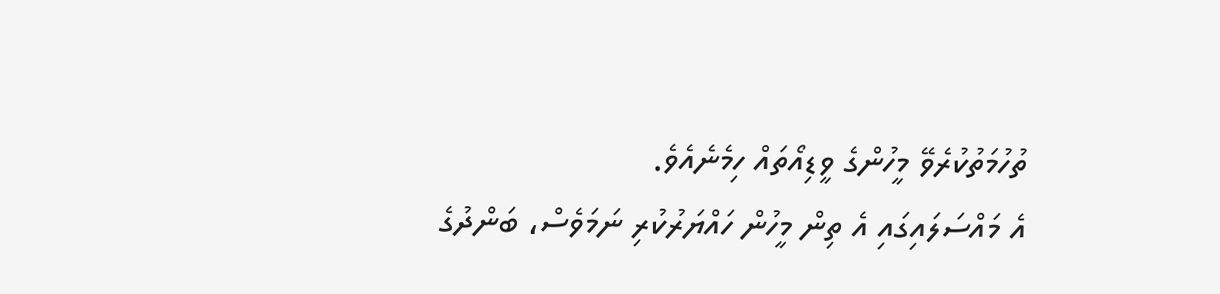ތުހުމަތުކުރެވޭ މީހުންގެ ވީޑިއޯތައް ހިމެނެއެވެ.
އެ މައްސަލައިގައި އެ ތިން މީހުން ހައްޔަރުކުރި ނަމަވެސް، ބަންދުގެ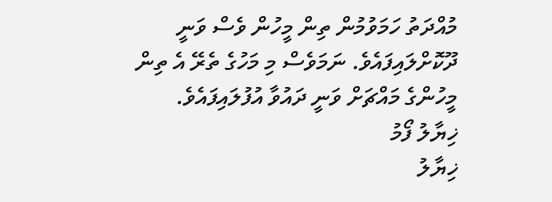މުއްދަތު ހަމަވުމުން ތިން މީހުން ވެސް ވަނީ ދޫކޮށްލައިފައެވެ. ނަމަވެސް މި މަހުގެ ތެރޭ އެ ތިން މީހުންގެ މައްޗަށް ވަނީ ދައުވާ އުފުލައިފައެވެ.
ޚިޔާލު ފޯމު
ޚިޔާލު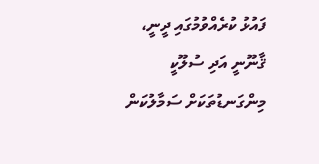ފައުޅު ކުރެއްވުމުގައި ދީނީ، ޤާނޫނީ އަދި ސުލޫކީ މިންގަނޑުތަކަށް ސަމާލުކަން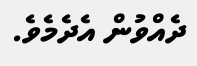ދެއްވުން އެދެމެވެ.